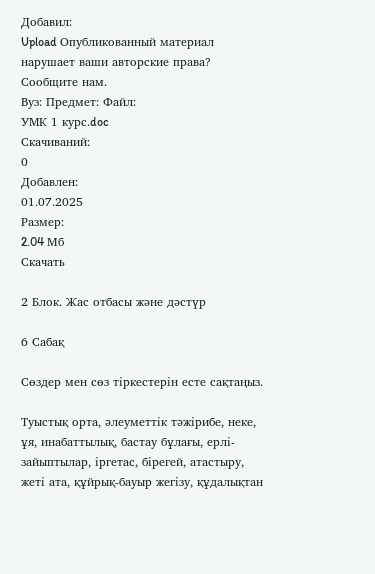Добавил:
Upload Опубликованный материал нарушает ваши авторские права? Сообщите нам.
Вуз: Предмет: Файл:
УМК 1 курс.doc
Скачиваний:
0
Добавлен:
01.07.2025
Размер:
2.04 Mб
Скачать

2 Блок. Жас отбасы және дәстүр

6 Сабақ

Сөздер мен сөз тіркестерін есте сақтаңыз.

Туыстық орта, әлеуметтік тәжірибе, неке, ұя, инабаттылық, бастау бұлағы, ерлі-зайыптылар, іргетас, бірегей, атастыру, жеті ата, құйрық-бауыр жегізу, құдалықтан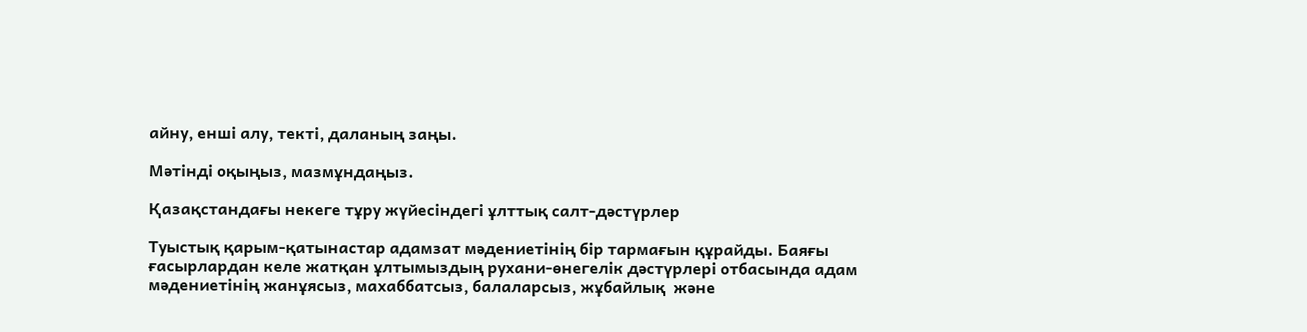айну, енші алу, текті, даланың заңы.

Мәтінді оқыңыз, мазмұндаңыз.

Қазақстандағы некеге тұру жүйесіндегі ұлттық салт-дәстүрлер

Туыстық қарым-қатынастар адамзат мәдениетінің бір тармағын құрайды. Баяғы ғасырлардан келе жатқан ұлтымыздың рухани-өнегелік дәстүрлері отбасында адам мәдениетінің жанұясыз, махаббатсыз, балаларсыз, жұбайлық  және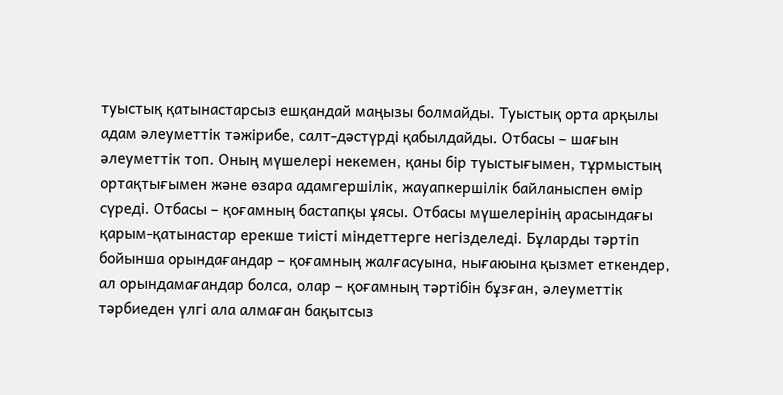туыстық қатынастарсыз ешқандай маңызы болмайды. Туыстық орта арқылы адам әлеуметтік тәжірибе, салт-дәстүрді қабылдайды. Отбасы – шағын әлеуметтік топ. Оның мүшелері некемен, қаны бір туыстығымен, тұрмыстың ортақтығымен және өзара адамгершілік, жауапкершілік байланыспен өмір сүреді. Отбасы – қоғамның бастапқы ұясы. Отбасы мүшелерінің арасындағы қарым-қатынастар ерекше тиісті міндеттерге негізделеді. Бұларды тәртіп бойынша орындағандар – қоғамның жалғасуына, нығаюына қызмет еткендер, ал орындамағандар болса, олар – қоғамның тәртібін бұзған, әлеуметтік тәрбиеден үлгі ала алмаған бақытсыз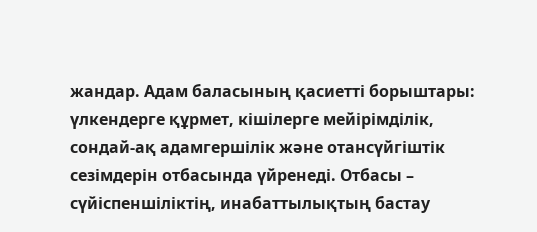жандар. Адам баласының қасиетті борыштары: үлкендерге құрмет, кішілерге мейірімділік, сондай-ақ адамгершілік және отансүйгіштік сезімдерін отбасында үйренеді. Отбасы – сүйіспеншіліктің, инабаттылықтың бастау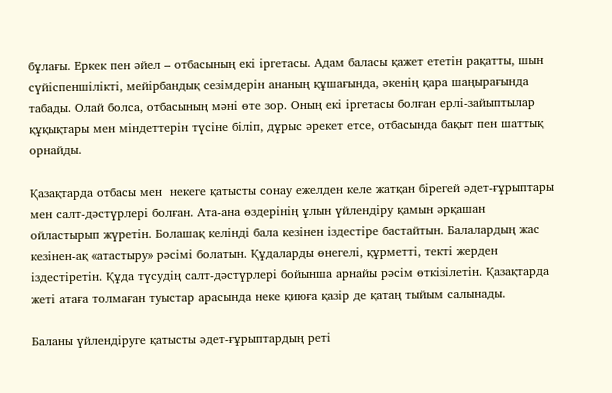бұлағы. Еркек пен әйел – отбасының екі іргетасы. Адам баласы қажет ететін рақатты, шын сүйіспеншілікті, мейірбандық сезімдерін ананың құшағында, әкенің қара шаңырағында табады. Олай болса, отбасының мәні өте зор. Оның екі іргетасы болған ерлі-зайыптылар құқықтары мен міндеттерін түсіне біліп, дұрыс әрекет етсе, отбасында бақыт пен шаттық орнайды.

Қазақтарда отбасы мен  некеге қатысты сонау ежелден келе жатқан бірегей әдет-ғұрыптары мен салт-дәстүрлері болған. Ата-ана өздерінің ұлын үйлендіру қамын әрқашан ойластырып жүретін. Болашақ келінді бала кезінен іздестіре бастайтын. Балалардың жас кезінен-ақ «атастыру» рәсімі болатын. Құдаларды өнегелі, құрметті, текті жерден іздестіретін. Құда түсудің салт-дәстүрлері бойынша арнайы рәсім өткізілетін. Қазақтарда жеті атаға толмаған туыстар арасында неке қиюға қазір де қатаң тыйым салынады.

Баланы үйлендіруге қатысты әдет-ғұрыптардың реті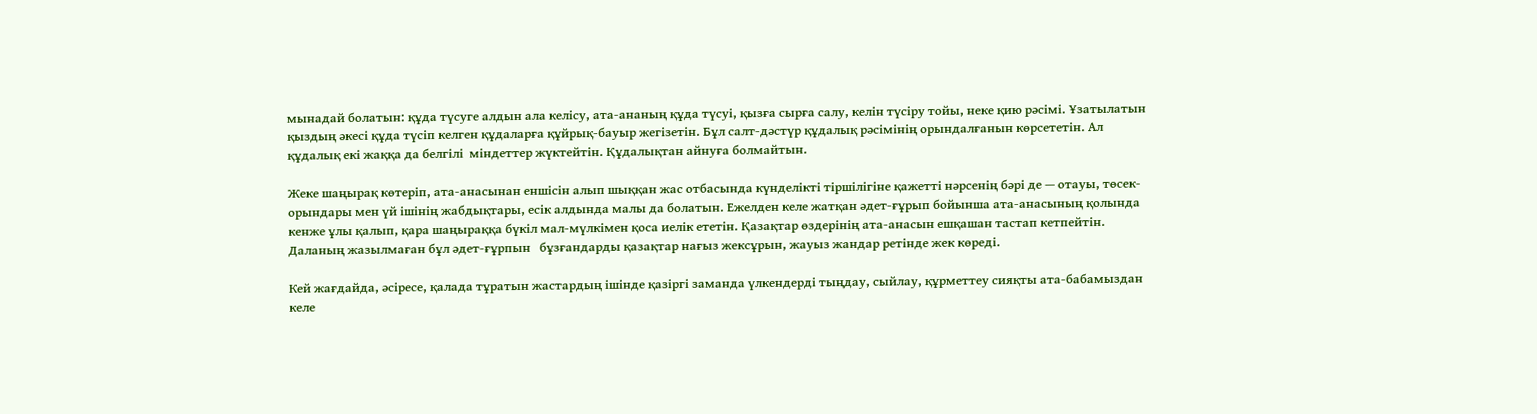мынадай болатын: құда түсуге алдын ала келісу, ата-ананың құда түсуі, қызға сырға салу, келін түсіру тойы, неке қию рәсімі. Ұзатылатын қыздың әкесі құда түсіп келген құдаларға құйрық-бауыр жегізетін. Бұл салт-дәстүр құдалық рәсімінің орындалғанын көрсететін. Ал құдалық екі жаққа да белгілі  міндеттер жүктейтін. Құдалықтан айнуға болмайтын.

Жеке шаңырақ көтеріп, ата-анасынан еншісін алып шыққан жас отбасында күнделікті тіршілігіне қажетті нәрсенің бәрі де — отауы, төсек-орындары мен үй ішінің жабдықтары, есік алдында малы да болатын. Ежелден келе жатқан әдет-ғұрып бойынша ата-анасының қолында кенже ұлы қалып, қара шаңыраққа бүкіл мал-мүлкімен қоса иелік ететін. Қазақтар өздерінің ата-анасын ешқашан тастап кетпейтін. Даланың жазылмаған бұл әдет-ғұрпын   бұзғандарды қазақтар нағыз жексұрын, жауыз жандар ретінде жек көреді.

Кей жағдайда, әсіресе, қалада тұратын жастардың ішінде қазіргі заманда үлкендерді тыңдау, сыйлау, құрметтеу сияқты ата-бабамыздан келе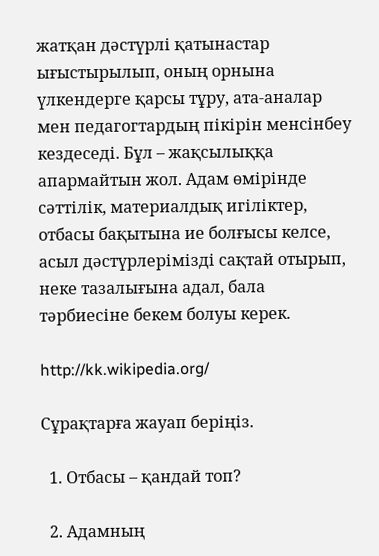жатқан дәстүрлі қатынастар ығыстырылып, оның орнына үлкендерге қарсы тұру, ата-аналар мен педагогтардың пікірін менсінбеу кездеседі. Бұл – жақсылыққа апармайтын жол. Адам өмірінде сәттілік, материалдық игіліктер, отбасы бақытына ие болғысы келсе, асыл дәстүрлерімізді сақтай отырып, неке тазалығына адал, бала тәрбиесіне бекем болуы керек.

http://kk.wikipedia.org/

Сұрақтарға жауап беріңіз.

  1. Отбасы – қандай топ?

  2. Адамның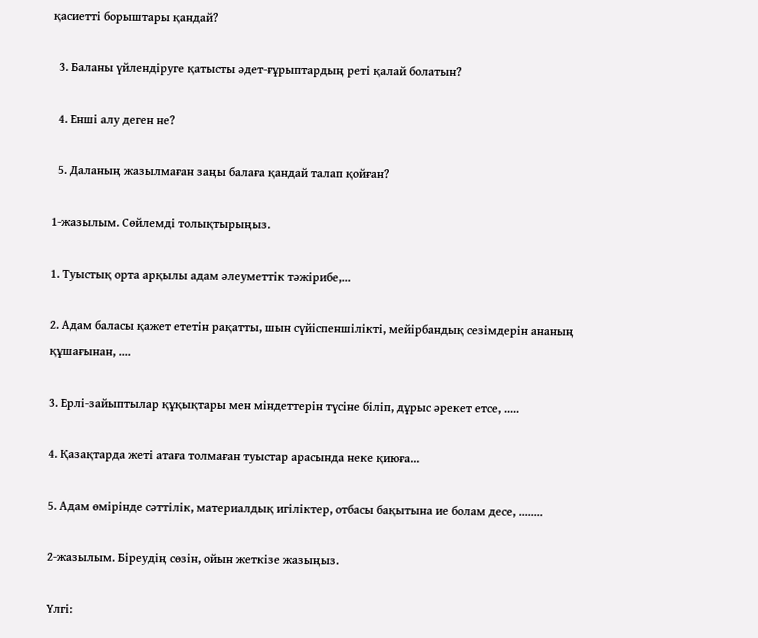қасиетті борыштары қандай?

  3. Баланы үйлендіруге қатысты әдет-ғұрыптардың реті қалай болатын?

  4. Енші алу деген не?

  5. Даланың жазылмаған заңы балаға қандай талап қойған?

1-жазылым. Сөйлемді толықтырыңыз.

1. Туыстық орта арқылы адам әлеуметтік тәжірибе,...

2. Адам баласы қажет ететін рақатты, шын сүйіспеншілікті, мейірбандық сезімдерін ананың құшағынан, ....

3. Ерлі-зайыптылар құқықтары мен міндеттерін түсіне біліп, дұрыс әрекет етсе, .....

4. Қазақтарда жеті атаға толмаған туыстар арасында неке қиюға...

5. Адам өмірінде сәттілік, материалдық игіліктер, отбасы бақытына ие болам десе, ........

2-жазылым. Біреудің сөзін, ойын жеткізе жазыңыз.

Үлгі: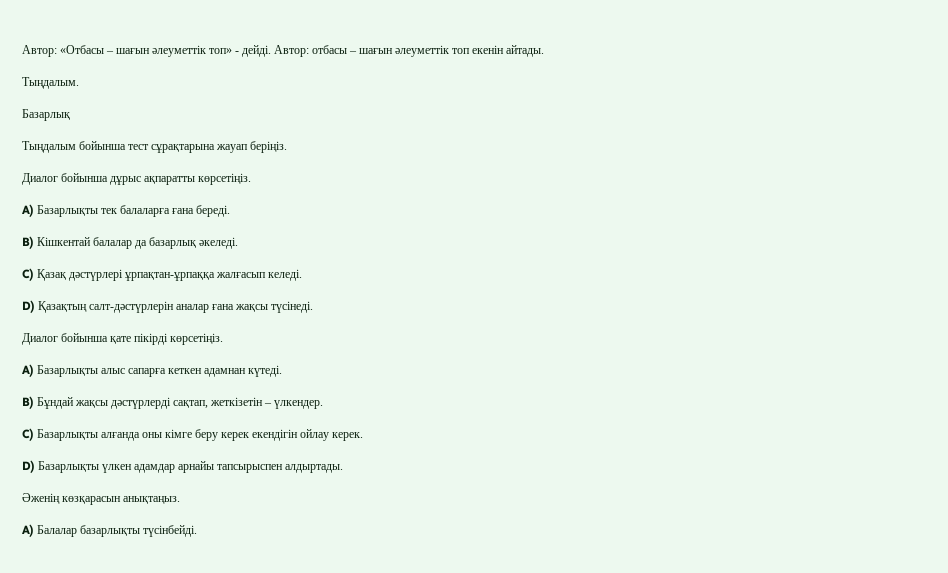Автор: «Отбасы – шағын әлеуметтік топ» - дейді. Автор: отбасы – шағын әлеуметтік топ екенін айтады.

Тыңдалым.

Базарлық

Тыңдалым бойынша тест сұрақтарына жауап беріңіз.

Диалог бойынша дұрыс ақпаратты көрсетіңіз.

A) Базарлықты тек балаларға ғана береді.

B) Кішкентай балалар да базарлық әкеледі.

C) Қазақ дәстүрлері ұрпақтан-ұрпаққа жалғасып келеді.

D) Қазақтың салт-дәстүрлерін аналар ғана жақсы түсінеді.

Диалог бойынша қате пікірді көрсетіңіз.

A) Базарлықты алыс сапарға кеткен адамнан күтеді.

B) Бұндай жақсы дәстүрлерді сақтап, жеткізетін – үлкендер.

C) Базарлықты алғанда оны кімге беру керек екендігін ойлау керек.

D) Базарлықты үлкен адамдар арнайы тапсырыспен алдыртады.

Әженің көзқарасын анықтаңыз.

A) Балалар базарлықты түсінбейді.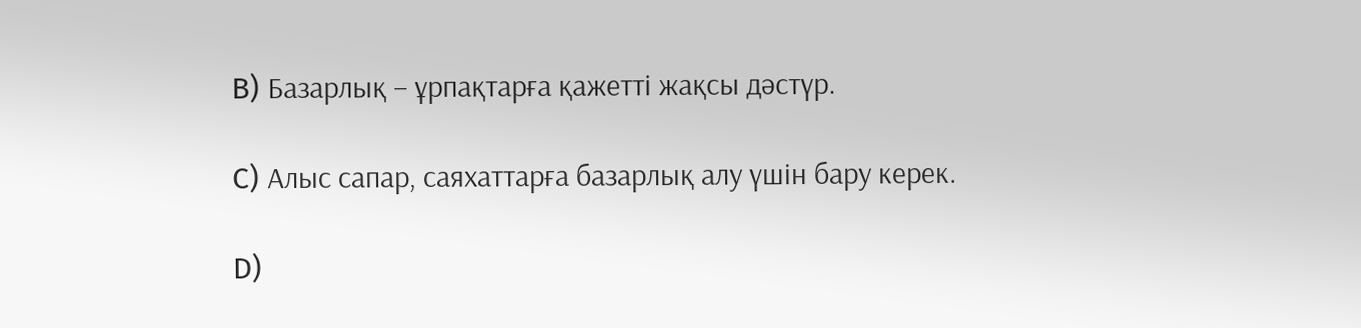B) Базарлық – ұрпақтарға қажетті жақсы дәстүр.

C) Алыс сапар, саяхаттарға базарлық алу үшін бару керек.

D)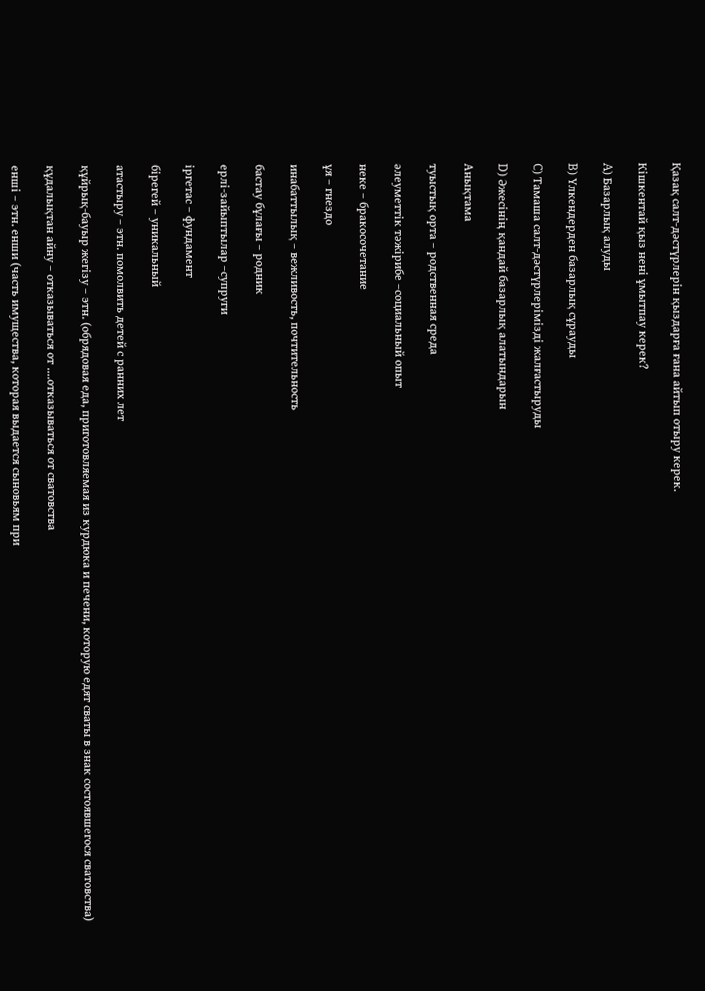Қазақ салт-дәстүрлерін қыздарға ғана айтып отыру керек.

Кішкентай қыз нені ұмытпау керек?

A) Базарлық алуды

B) Үлкендерден базарлық сұрауды

C) Тамаша салт-дәстүрлерімізді жалғастыруды

D) Әжесінің қандай базарлық алатындарын

Анықтама

туыстық орта – родственная среда

әлеуметтік тәжірибе –социальный опыт

неке – бракосочетание

ұя – гнездо

инабаттылық – вежливость, почтительность

бастау бұлағы – родник

ерлі-зайыптылар –супруги

іргетас – фундамент

бірегей – уникальный

атастыру – этн. помолвить детей с ранних лет

құйрық-бауыр жегізу – этн. (обрядовая еда, приготовляемая из курдюка и печени, которую едят сваты в знак состоявшегося сватовства)

құдалықтан айну – отказываться от ....отказываться от сватовства

енші – этн. енши (часть имущества, которая выдается сыновьям при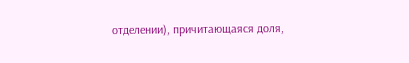отделении), причитающаяся доля,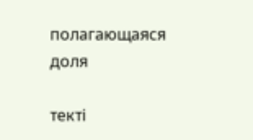полагающаяся доля

текті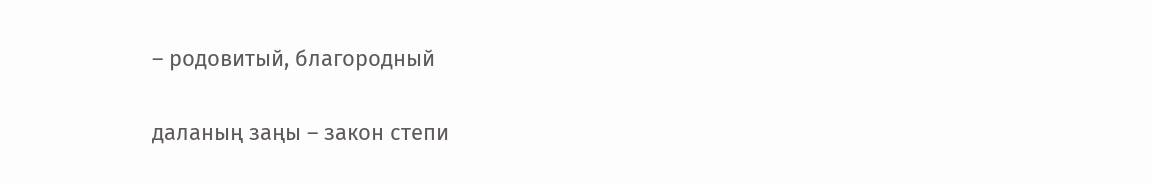– родовитый, благородный

даланың заңы – закон степи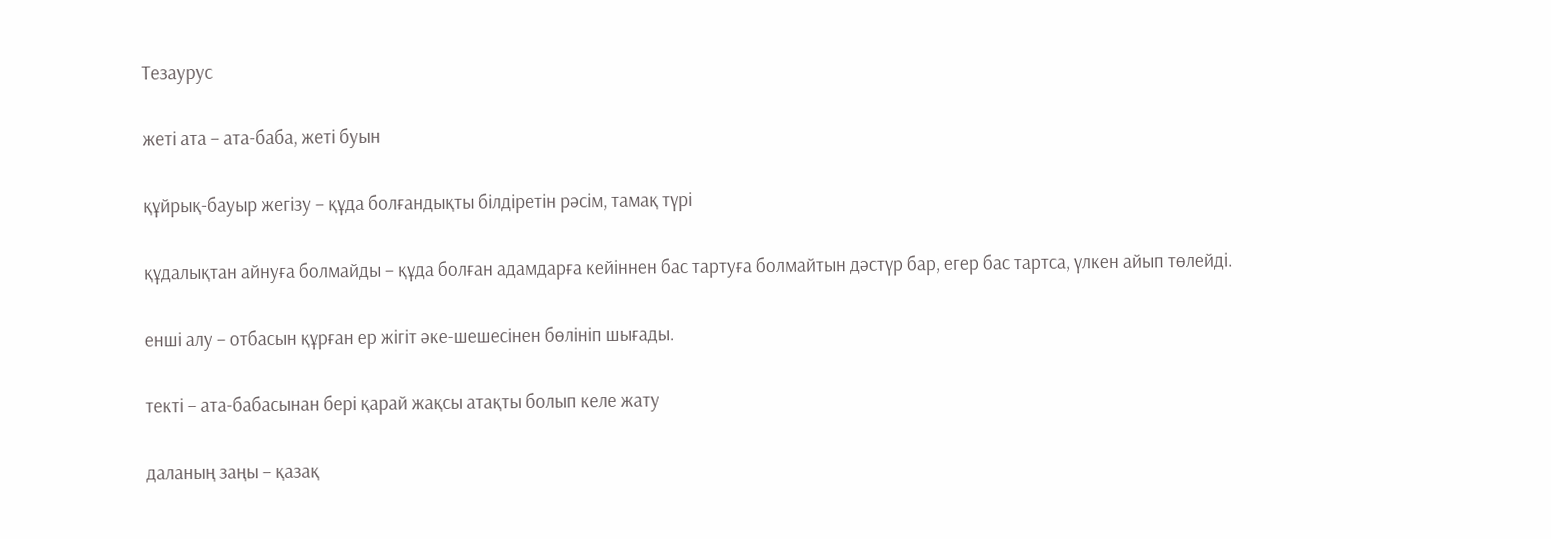Тезаурус

жеті ата – ата-баба, жеті буын

құйрық-бауыр жегізу – құда болғандықты білдіретін рәсім, тамақ түрі

құдалықтан айнуға болмайды – құда болған адамдарға кейіннен бас тартуға болмайтын дәстүр бар, егер бас тартса, үлкен айып төлейді.

енші алу – отбасын құрған ер жігіт әке-шешесінен бөлініп шығады.

текті – ата-бабасынан бері қарай жақсы атақты болып келе жату

даланың заңы – қазақ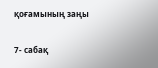қоғамының заңы

7- сабақ